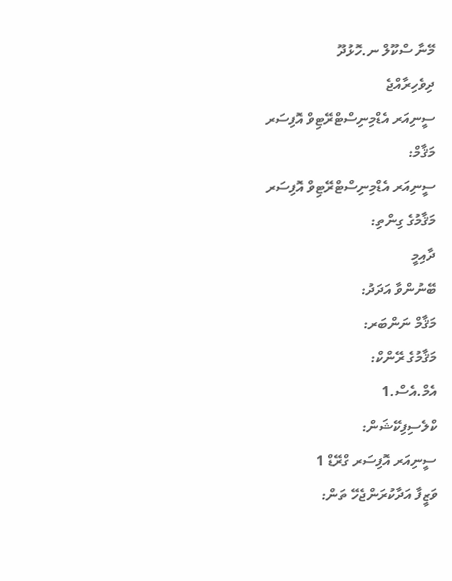މޭނާ ސްކޫލް ނ.ހޮޅުދޫ
ދިވެހިރާއްޖެ
ސީނިއަރ އެޑްމިނިސްޓްރޭޓިވް އޮފިސަރ
މަޤާމް:
ސީނިއަރ އެޑްމިނިސްޓްރޭޓިވް އޮފިސަރ
މަޤާމުގެ ގިންތި:
ދާއިމީ
ބޭނުންވާ އަދަދު:
މަޤާމް ނަންބަރ:
މަޤާމުގެ ރޭންކް:
އެމް.އެސް.1
ކްލެސިފިކޭޝަން:
ސީނިއަރ އޮފިސަރ ގްރޭޑް 1
ވަޒީފާ އަދާކުރަންޖެހޭ ތަން: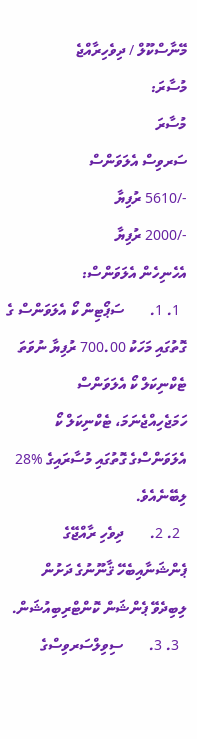މޭނާސްކޫލް / ދިވެހިރާއްޖެ
މުސާރަ:
މުސާރަ
ސަރވިސް އެލަވަންސް
-/5610 ރުފިޔާ
-/2000 ރުފިޔާ
އެހެނިހެން އެލަވަންސް:
  1. 1.       ސަޕޯޓިން ކޯ އެލަވަންސް ގެ ގޮތުގައި މަހަކު 700.00 ރުފިޔާ ނުވަތަ ޓެކްނިކަލް ކޯ އެލަވަންސް ހަމަޖެހިއްޖެނަމަ، ޓެކްނިކަލް ކޯ އެލަވަންސްގެ ގޮތުގައި މުސާރައިގެ %28 ލިބޭނެއެވެ.
  2. 2.       ދިވެހި ރާއްޖޭގެ ޕެންޝަނާއިބެހޭ ޤާނޫނުގެ ދަށުން ލިބިދެވޭ ޕެންޝަން ކޮންޓްރިބިއުޝަން.
  3. 3.       ސިވިލްސަރވިސްގެ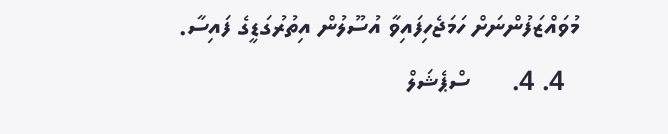މުވައްޒަފުންނަށް ހަމަޖެހިފައިވާ އުސޫލުން އިތުރުގަޑީގެ ފައިސާ.
  4. 4.      ސްޕެޝަލް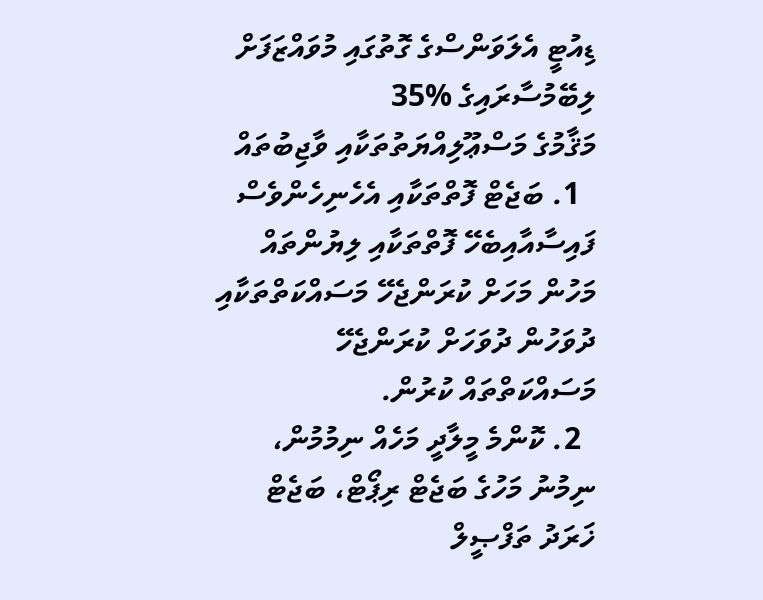ޑިއުޓީ އެލަވަންސްގެ ގޮތުގައި މުވައްޒަފަށް ލިބޭމުސާރައިގެ %35
މަޤާމުގެ މަސްޢޫލިއްޔަތުތަކާއި ވާޖިބުތައް
  1. ބަޖެޓް ފޮތްތަކާއި އެހެނިހެންވެސް ފައިސާއާއިބެހޭ ފޮތްތަކާއި ލިޔުންތައް މަހުން މަހަށް ކުރަންޖެހޭ މަސައްކަތްތަކާއި ދުވަހުން ދުވަހަށް ކުރަންޖެހޭ މަސައްކަތްތައް ކުރުން.
  2. ކޮންމެ މީލާދީ މަހެއް ނިމުމުން، ނިމުނު މަހުގެ ބަޖެޓް ރިޕޯޓް، ބަޖެޓް ޚަރަދު ތަފްޞީލް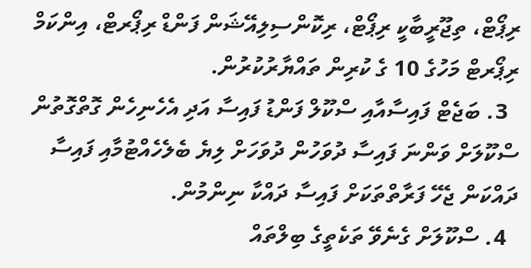ރިޕޯޓް، ތިޖޫރީބާކީ ރިޕޯޓް، ރިކޮންސިލިއޭޝަން ފަންޑް ރިޕޯރޓް، އިންކަމް ރިޕޯރޓް މަހުގެ 10 ގެ ކުރިން ތައްޔާރުކުރުން.
  3. ބަޖެޓް ފައިސާއާއި ސްކޫލް ފަންޑު ފައިސާ އަދި އެހެނިހެން ގޮތްގޮތުން ސްކޫލަށް ވަންނަ ފައިސާ ދުވަހުން ދުވަހަށް ލިޔެ ބެލެހެއްޓުމާއި ފައިސާ ދައްކަން ޖެހޭ ފަރާތްތަކަށް ފައިސާ ދައްކާ ނިންމުން.
  4. ސްކޫލަށް ގެނެވޭ ތަކެތީގެ ބިލްތައް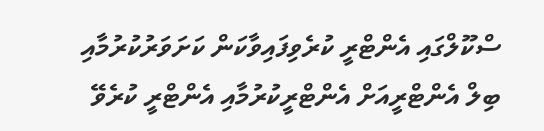ސްކޫލްގައި އެންޓްރީ ކުރެވިފައިވާކަން ކަށަވަރުކުރުމާއި ބިލް އެންޓްރީއަށް އެންޓްރީކުރުމާއި އެންޓްރީ ކުރެވޭ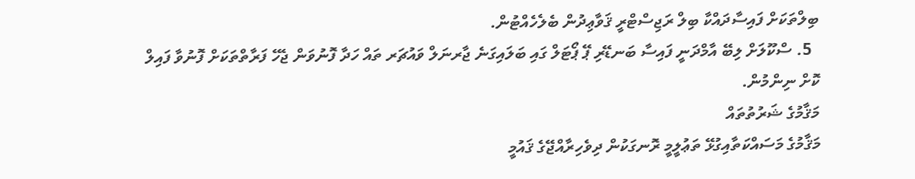ބިލްތަކަށް ފައިސާދައްކާ ބިލް ރަޖިސްޓްރީ ޤަވާޢިދުން ބެލެހެއްޓުން.
  5. ސްކޫލަށް ލިބޭ އާމްދަނީ ފައިސާ ބަނޑޭރި ޕޭ ޕޯޓަލް ގައި ބަލައިގަނެ ޖާރނަލް ވައުޗަރ ތައް ހަދާ ފޮނުވަން ޖެހޭ ފަރާތްތަކަށް ފޮނުވާ ފައިލް ކޮށް ނިންމުން.
މަޤާމުގެ ޝަރުތުތައް
މަޤާމުގެ މަސައްކަތާއިގުޅޭ ތަޢުލީމީ ރޮނގަކުން ދިވެހިރާއްޖޭގެ ޤައުމީ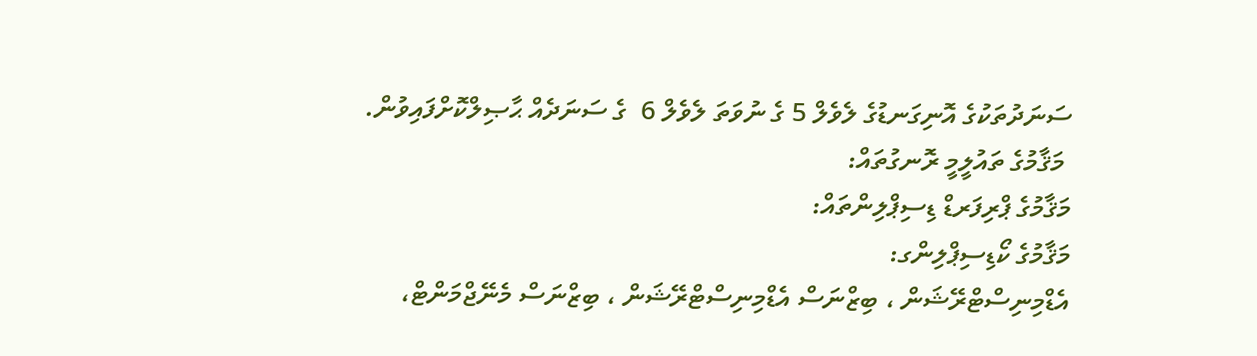ސަނަދުތަކުގެ އޮނިގަނޑުގެ ލެވެލް 5 ގެ ނުވަތަ ލެވެލް 6  ގެ ސަނަދެއް ޙާޞިލްކޮށްފައިވުން.
 މަޤާމުގެ ތައުލީމީ ރޮނގުތައް:
މަޤާމުގެ ޕްރިފަރޑް ޑިސިޕްލިންތައް:
މަޤާމުގެ ކޯޑިސިޕްލިންގ:
އެޑްމިނިސްޓްރޭޝަން ، ބިޒްނަސް އެޑްމިނިސްޓްރޭޝަން ، ބިޒްނަސް މެނޭޖްމަންޓް،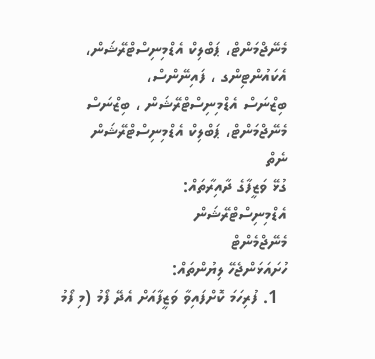މެނޭޖްމަންޓް، ޕަބްލިކް އެޑްމިނިސްޓްރޭޝަން، އެކައުންޓިންގ ، ފައިނޭންސް،
ބިޒްނަސް އެޑްމިނިސްޓްރޭޝަން ، ބިޒްނަސް މެނޭޖްމަންޓް، ޕަބްލިކް އެޑްމިނިސްޓްރޭޝަން
ނެތް
ގުޅޭ ވަޒީފާގެ ދާއިރާތައް:
އެޑްމިނިސްޓްރޭޝަން
މެނޭޖްމެންޓް
ހުށައަޅަންޖެހޭ ލިޔުންތައް:
  1. ފުރިހަމަ ކޮށްފައިވާ ވަޒީފާއަށް އެދޭ ފޯމު (މި ފޯމު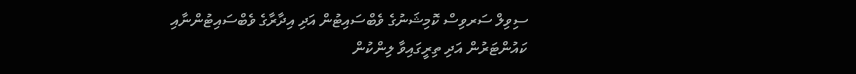ސިވިލް ސަރވިސް ކޮމިޝަނުގެ ވެބްސައިޓުން އަދި އިދާރާގެ ވެބްސައިޓުންނާއި ކައުންޓަރުން އަދި ތިރީގައިވާ ލިންކުން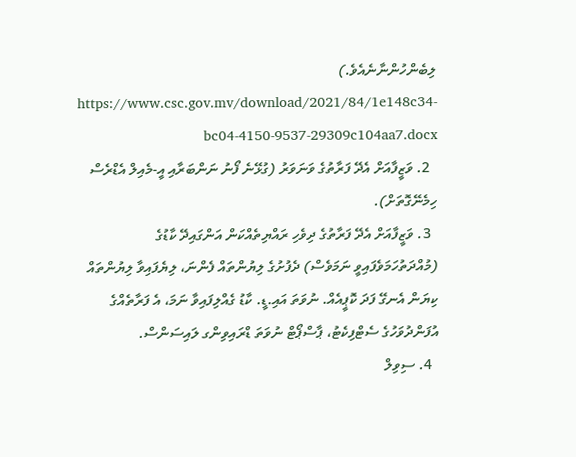ލިބެންހުންނާނެއެވެ.)  https://www.csc.gov.mv/download/2021/84/1e148c34-bc04-4150-9537-29309c104aa7.docx
  2. ވަޒީފާއަށް އެދޭ ފަރާތުގެ ވަނަވަރު (ގުޅޭނެ ފޯނު ނަންބަރާއި އީ-މެއިލް އެޑްރެސް ހިމެނޭގޮތަށް).
  3. ވަޒީފާއަށް އެދޭ ފަރާތުގެ ދިވެހި ރައްޔިތެއްކަން އަންގައިދޭ ކާޑުގެ (މުއްދަތުހަމަވެފައިވީ ނަމަވެސް) ދެފުށުގެ ލިޔުންތައް ފެންނަ، ލިޔެފައިވާ ލިޔުންތައް ކިޔަން އެނގޭ ފަދަ ކޮޕީއެއް. ނުވަތަ އައި.ޑީ. ކާޑު ގެއްލިފައިވާ ނަމަ، އެ ފަރާތެއްގެ އުފަންދުވަހުގެ ސެޓްފިކެޓު، ޕާސްޕޯޓް ނުވަތަ ޑްރައިވިންގ ލައިސަންސް.
  4. ސިވިލް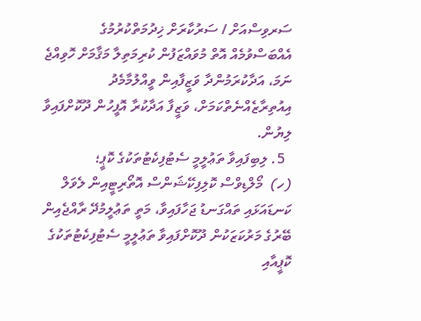ސަރވިސްއަށް / ސަރުކާރަށް ޚިދުމަތްކުރުމުގެ އެއްބަސްވުމެއް އޮތް މުވައްޒަފުން ކުރިމަތިލާ މަޤާމަށް ހޮވިއްޖެ ނަމަ، އަދާކުރަމުންދާ ވަޒީފާއިން ވީއްލުމާމެދު އިއުތިރާޒެއްނެތްކަމަށް، ވަޒީފާ އަދާކުރާ އޮފީހުން ދޫކޮށްފައިވާ ލިޔުން.
  5. ލިބިފައިވާ ތަޢުލީމީ ސެޓުފިކެޓުތަކުގެ ކޮޕީ؛
(ހ)  މޯލްޑިވްސް ކޮލިފިކޭޝަންސް އޮތޯރިޓީއިން ލެވަލް ކަނޑައަޅައި ތައްގަނޑު ޖަހާފައިވާ، މަތީ ތަޢުލީމުދޭ ރާއްޖެއިން ބޭރުގެ މަރުކަޒަކުން ދޫކޮށްފައިވާ ތަޢުލީމީ ސެޓުފިކެޓުތަކުގެ ކޮޕީއާއި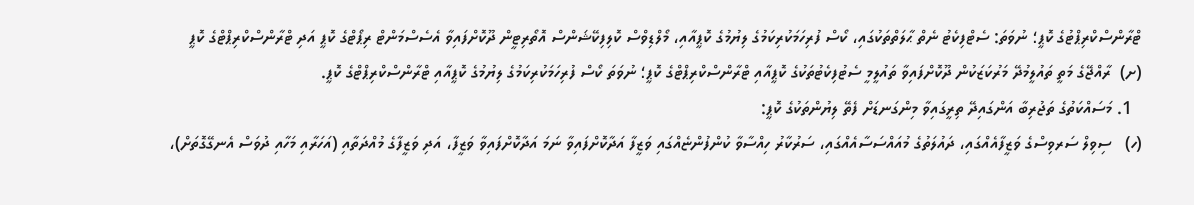ޓްރާންސްކްރިޕްޓުގެ ކޮޕީ؛ ނުވަތަ: ސެޓްފިކެޓު ނެތް ޙާލަތްތަކުގައި، ކޯސް ފުރިހަމަކުރިކަމުގެ ލިޔުމުގެ ކޮޕީއާއި، މޯލްޑިވްސް ކޮލިފިކޭޝަންސް އޮތޯރިޓީން ދޫކޮށްފައިވާ އެސެސްމަންޓް ރިޕޯޓްގެ ކޮޕީ އަދި ޓްރާންސްކްރިޕްޓްގެ ކޮޕީ
(ށ)  ރާއްޖޭގެ މަތީ ތައުލީމުދޭ މަރުކަޒަކުން ދޫކޮށްފައިވާ ތައުލީމީ ސެޓުފިކެޓުތަކުގެ ކޮޕީއާއި ޓްރާންސްކްރިޕްޓްގެ ކޮޕީ؛ ނުވަތަ ކޯސް ފުރިހަމަކުރިކަމުގެ ލިޔުމުގެ ކޮޕީއާއި ޓްރާންސްކްރިޕްޓްގެ ކޮޕީ.
  1. މަސައްކަތުގެ ތަޖުރިބާ އަންގައިދޭ ތިރީގައިވާ މިންގަނޑަށް ފެތޭ ލިޔުންތަކުގެ ކޮޕީ:
(ހ)   ސިވިލް ސަރވިސްގެ ވަޒީފާއެއްގައި، ދައުލަތުގެ މުއައްސަސާއެއްގައި، ސަރުކާރު ހިއްސާވާ ކުންފުންޏެއްގައި ވަޒީފާ އަދާކޮށްފައިވާ ނަމަ އަދާކޮށްފައިވާ ވަޒީފާ، އަދި ވަޒީފާގެ މުއްދަތާއި (އަހަރާއި މަހާއި ދުވަސް އެނގޭގޮތަށް)،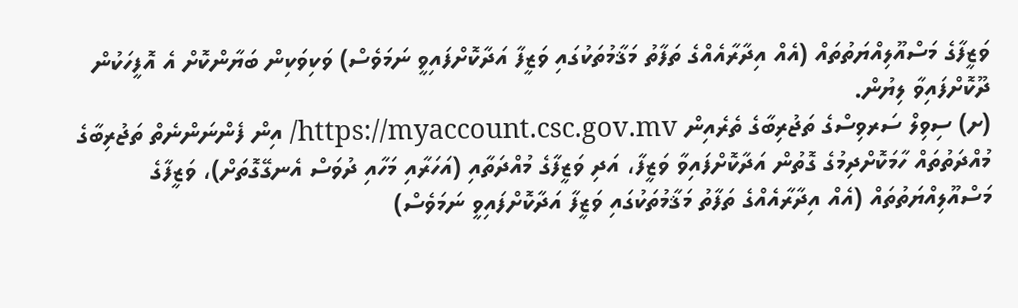ވަޒީފާގެ މަސްއޫލިއްޔަތުތައް (އެއް އިދާރާއެއްގެ ތަފާތު މަޤާމުތަކުގައި ވަޒީފާ އަދާކޮށްފައިވީ ނަމަވެސް) ވަކިވަކިން ބަޔާންކޮށް އެ އޮފީހަކުން ދޫކޮށްފައިވާ ލިޔުން.
(ށ) ސިވިލް ސަރވިސްގެ ތަޖުރިބާގެ ތެރެއިން https://myaccount.csc.gov.mv/ އިން ފެންނަންނެތް ތަޖުރިބާގެ މުއްދަތުތައް ހާމަކޮށްދިމުގެ ގޮތުން އަދާކޮށްފައިވާ ވަޒީފާ، އަދި ވަޒީފާގެ މުއްދަތާއި (އަހަރާއި މަހާއި ދުވަސް އެނގޭގޮތަށް)، ވަޒީފާގެ މަސްއޫލިއްޔަތުތައް (އެއް އިދާރާއެއްގެ ތަފާތު މަޤާމުތަކުގައި ވަޒީފާ އަދާކޮށްފައިވީ ނަމަވެސް)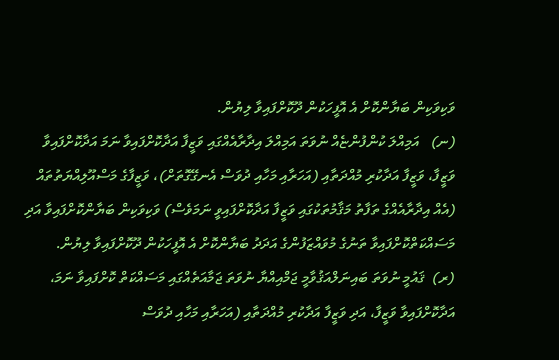ވަކިވަކިން ބަޔާންކޮށް އެ އޮފީހަކުން ދޫކޮށްފައިވާ ލިޔުން.
(ނ)   އަމިއްލަ ކުންފުންޏެއް ނުވަތަ އަމިއްލަ އިދާރާއެއްގައި ވަޒީފާ އަދާކޮށްފައިވާ ނަމަ އަދާކޮށްފައިވާ ވަޒީފާ، ވަޒީފާ އަދާކުރި މުއްދަތާއި (އަހަރާއި މަހާއި ދުވަސް އެނގޭގޮތަށް)، ވަޒީފާގެ މަސްއޫލިއްޔަތުތައް (އެއް އިދާރާއެއްގެ ތަފާތު މަޤާމުތަކުގައި ވަޒީފާ އަދާކޮށްފައިވީ ނަމަވެސް) ވަކިވަކިން ބަޔާންކޮށްފައިވާ އަދި މަސައްކަތްކޮށްފައިވާ ތަނުގެ މުވައްޒަފުންގެ އަދަދު ބަޔާންކޮށް އެ އޮފީހަކުން ދޫކޮށްފައިވާ ލިޔުން.
(ރ)  ޤައުމީ ނުވަތަ ބައިނަލްއަޤުވާމީ ޖަމްއިއްޔާ ނުވަތަ ޖަމާއަތެއްގައި މަސައްކަތް ކޮށްފައިވާ ނަމަ، އަދާކޮށްފައިވާ ވަޒީފާ، އަދި ވަޒީފާ އަދާކުރި މުއްދަތާއި (އަހަރާއި މަހާއި ދުވަސް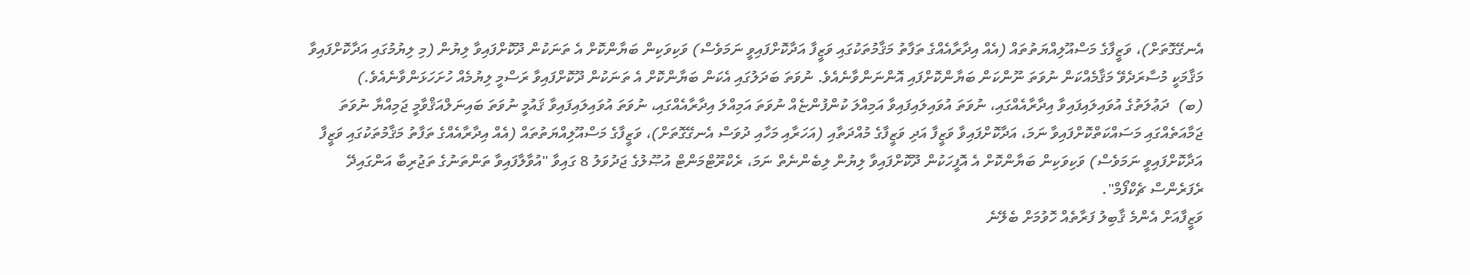އެނގޭގޮތަށް)، ވަޒީފާގެ މަސްއޫލިއްޔަތުތައް (އެއް އިދާރާއެއްގެ ތަފާތު މަޤާމުތަކުގައި ވަޒީފާ އަދާކޮށްފައިވީ ނަމަވެސް) ވަކިވަކިން ބަޔާންކޮށް އެ ތަނަކުން ދޫކޮށްފައިވާ ލިޔުން (މި ލިޔުމުގައި އަދާކޮށްފައިވާ މަޤާމަކީ މުސާރަދެވޭ މަޤާމެއްކަން ނުވަތަ ނޫންކަން ބަޔާންކޮށްފައި އޮންނަންވާނެއެވެ. ނުވަތަ ބަދަލުގައި އެކަން ބަޔާންކޮށް އެ ތަނަކުން ދޫކޮށްފައިވާ ރަސްމީ ލިޔުމެއް ހުށަހަޅަންވާނެއެވެ.)
(ބ)  ދަޢުލަތުގެ އުވައިލައިފައިވާ އިދާރާއެއްގައި، ނުވަތަ އުވައިލައިފައިވާ އަމިއްލަ ކުންފުންޏެއް ނުވަތަ އަމިއްލަ އިދާރާއެއްގައި، ނުވަތަ އުވައިލައިފައިވާ ޤައުމީ ނުވަތަ ބައިނަލްއަޤްވާމީ ޖަމިއްޔާ ނުވަތަ ޖަމާއަތެއްގައި މަސައްކަތްކޮށްފައިވާ ނަމަ، އަދާކޮށްފައިވާ ވަޒީފާ އަދި ވަޒީފާގެ މުއްދަތާއި (އަހަރާއި މަހާއި ދުވަސް އެނގޭގޮތަށް)، ވަޒީފާގެ މަސްއޫލިއްޔަތުތައް (އެއް އިދާރާއެއްގެ ތަފާތު މަޤާމުތަކުގައި ވަޒީފާ އަދާކޮށްފައިވީ ނަމަވެސް) ވަކިވަކިން ބަޔާންކޮށް އެ އޮފީހަކުން ދޫކޮށްފައިވާ ލިޔުން ލިބެންނެތް ނަމަ، ރެކްރޫޓްމަންޓް އުޞޫލުގެ ޖަދުވަލު 8 ގައިވާ "އުވާލާފައިވާ ތަންތަނުގެ ތަޖުރިބާ އަންގައިދޭ ރެފަރެންސް ޗެކްފޯމް".
ވަޒީފާއަށް އެންމެ ޤާބިލު ފަރާތެއް ހޮވުމަށް ބެލޭނެ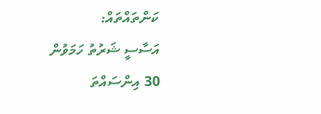ކަންތައްތައް:
އަސާސީ ޝަރުތު ހަމަވުން
30 އިންސައްތަ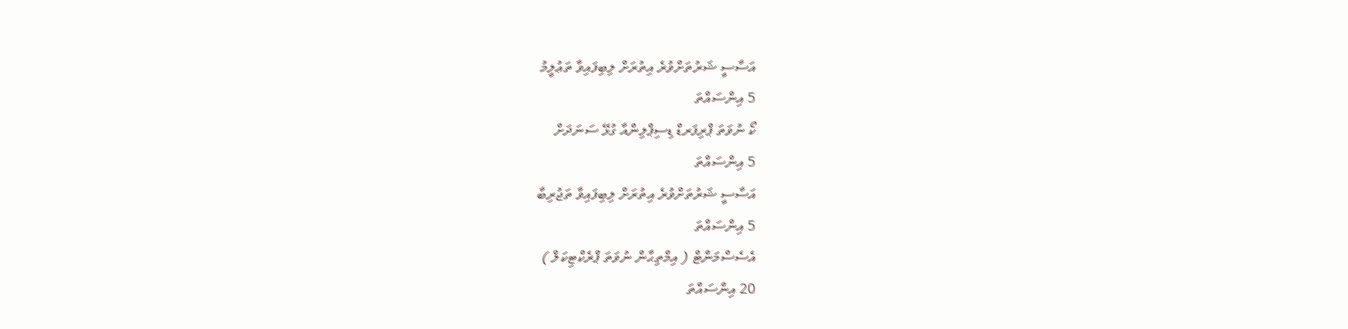އަސާސީ ޝަރުތަށްވުރެ އިތުރަށް ލިބިފައިވާ ތަޢުލީމު
5 އިންސައްތަ
ކޯ ނުވަތަ ޕްރިފަރޑް ޑިސިޕްލިންއާ ގުޅޭ ސަނަދަށް
5 އިންސައްތަ
އަސާސީ ޝަރުތަށްވުރެ އިތުރަށް ލިބިފައިވާ ތަޖުރިބާ
5 އިންސައްތަ
އެސެސްމަންޓް ( އިމްތިޙާން ނުވަތަ ޕްރެކްޓިކަލް )
20 އިންސައްތަ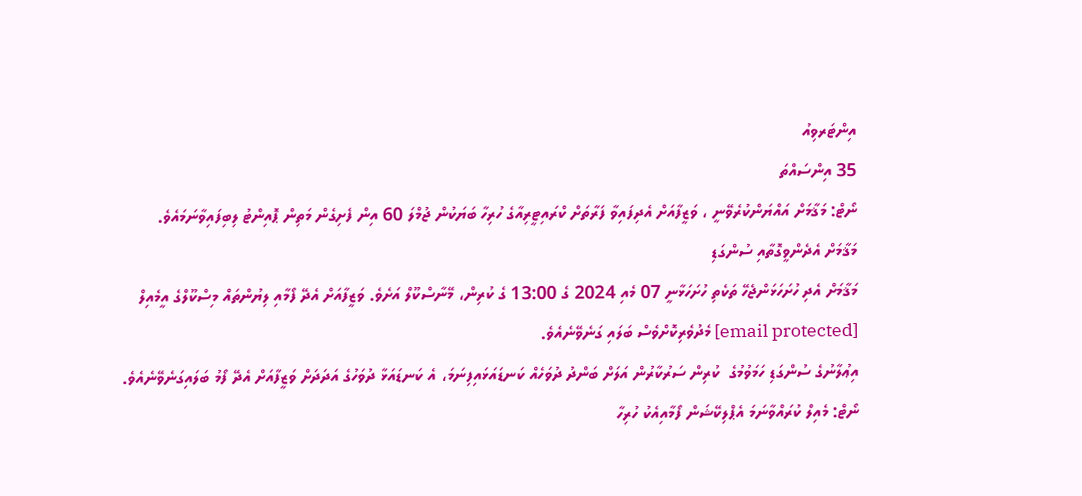އިންޓަރވިއު
35 އިންސައްތަ
ނޯޓް: މަޤާމަށް އައްޔަންކުރެވޭނީ ، ވަޒީފާއަށް އެދިފައިވާ ފަރާތަށް ކްރައިޓީރިއާގެ ހުރިހާ ބަޔަކުން ޖުމްލަ 60 އިން ފެށިގެން މަތިން ޕޮއިންޓު ލިބިފައިވާނަމައެވެ.
މަޤާމަށް އެދެންވީގޮތާއި ސުންގަޑި
މަޤާމަށް އެދި ހުށަހަޅަންޖެހޭ ތަކެތި ހުށަހަޅާނީ 07 މެއި 2024 ގެ 13:00 ގެ ކުރިން، މޭނާސްކޫލް އަށެވެ. ވަޒީފާއަށް އެދޭ ފޯމާއި ލިޔުންތައް މިސްކޫލްގެ އީމެއިލް [email protected] މެދުވެރިކޮށްވެސް ބަލައި ގަނެވޭނެއެވެ.
އިޢުލާނުގެ ސުންގަޑި ހަމަވުމުގެ  ކުރިން ސަރުކާރުން އަލަށް ބަންދު ދުވަހެއް ކަނޑައަޅައިފިނަމަ، އެ ކަނޑައަޅާ ދުވަހުގެ އަދަދަށް ވަޒީފާއަށް އެދޭ ފޯމު ބަލައިގަނެވޭނެއެވެ.
ނޯޓް: މެއިލް ކުރައްވާނަމަ އެޕްލިކޭޝަން ފޯމާއިއެކު ހުރިހާ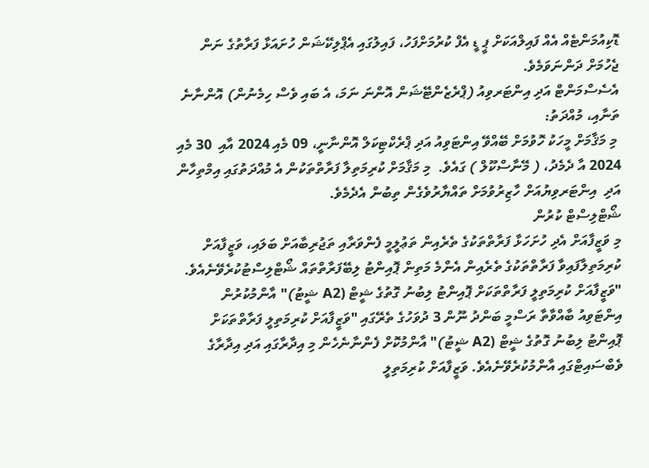ޑޮކިއުމަންޓެއް އެއް ފައިލްއަކަށް ޕީ ޑީ އެފް ކުރުމަށްފަހު، ފައިލުގައި އެޕްލިކޭޝަން ހުށައަޅާ ފަރާތުގެ ނަން ޖެހުމަށް ދަންނަވަމެވެ.
އެސެސްމަންޓް އަދި އިންޓަރވިއު (ޕްރެޒެންޓޭޝަން އޮންނަ ނަމަ، އެ ބައި ވެސް ހިމެނުން) އޮންނާނެ ތަނާއި، މުއްދަތު:
 މި މަޤާމަށް މީހަކު ހޮވުމަށް ބޭއްވޭ އިންޓަވިއު އަދި ޕްރެކްޓިކަލް އޮންނާނީ، 09 މެއި 2024 އާއި  30 މެއި 2024 އާ ދެމެދު، ( މޭނާސްކޫލް ) ގައެވެ.  މި މަޤާމަށް ކުރިމަތިލާ ފަރާތްތަކުން އެ މުއްދަތުގައި އިމްތިހާން އަދި  އިންޓަރވިޔުއަށް ހާޒިރުވުމަށް ތައްޔާރުވެގެން ތިބުން އެދެމެވެ.
ޝޯޓްލިސްޓް ކުރުން
މި ވަޒީފާއަށް އެދި ހުށަހަޅާ ފަރާތްތަކުގެ ތެރެއިން ތަޢުލީމީ ފެންވަރާއި ތަޖުރިބާއަށް ބަލައި، ވަޒީފާއަށް ކުރިމަތިލާފައިވާ ފަރާތްތަކުގެ ތެރެއިން އެންމެ މަތިން ޕޮއިންޓު ލިބޭފަރާތްތައް ޝޯޓްލިސްޓުކުރެވޭނެއެވެ.
"ވަޒީފާއަށް ކުރިމަތިލީ ފަރާތްތަކަށް ޕޮއިންޓު ލިބުނު ގޮތުގެ ޝީޓް (A2 ޝީޓު)" އާންމުކުރުން
އިންޓަވިއު ބާއްވާތާ ރަސްމީ ބަންދު ނޫން 3 ދުވަހުގެ ތެރޭގައި "ވަޒީފާއަށް ކުރިމަތިލީ ފަރާތްތަކަށް ޕޮއިންޓު ލިބުނު ގޮތުގެ ޝީޓް (A2 ޝީޓު)" އާންމުކޮށް ފެންނާނެހެން މި އިދާރާގައި އަދި އިދާރާގެ ވެބްސައިޓްގައި އާންމުކުރެވޭނެއެވެ. ވަޒީފާއަށް ކުރިމަތިލީ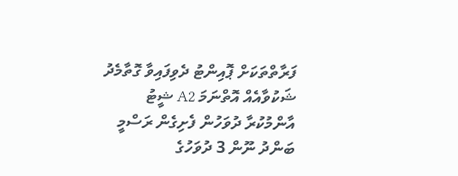ފަރާތްތަކަށް ޕޮއިންޓު ދެވިފައިވާ ގޮތާމެދު ޝަކުވާއެއް އޮތްނަމަ A2 ޝީޓު އާންމުކުރާ ދުވަހުން ފެށިގެން ރަސްމީ ބަންދު ނޫން 3 ދުވަހުގެ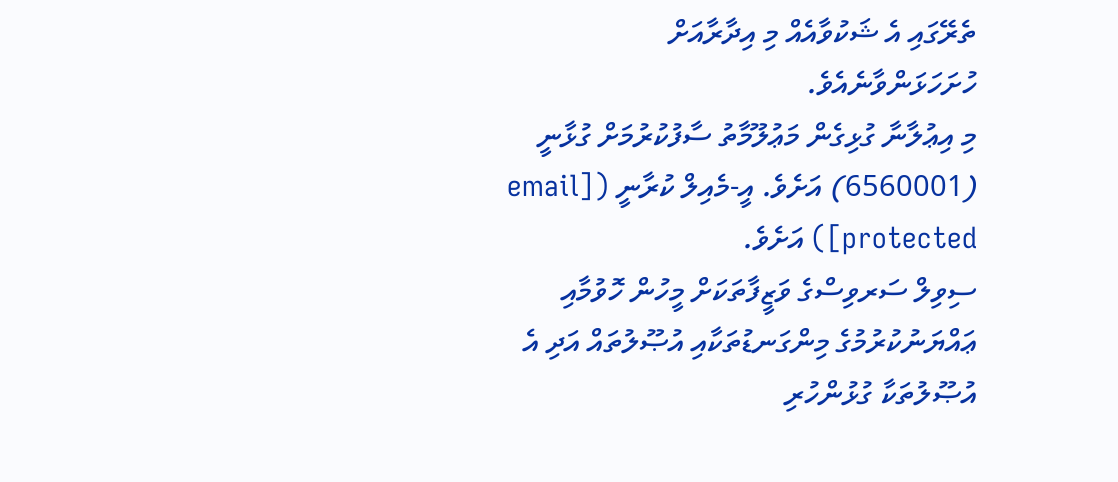ތެރޭގައި އެ ޝަކުވާއެއް މި އިދާރާއަށް ހުށަހަޅަންވާނެއެވެ.
މި އިޢުލާނާ ގުޅިގެން މަޢުލޫމާތު ސާފުކުރުމަށް ގުޅާނީ (6560001) އަށެވެ. އީ-މެއިލް ކުރާނީ ([email protected]) އަށެވެ.
ސިވިލް ސަރވިސްގެ ވަޒީފާތަކަށް މީހުން ހޮވުމާއި ޢައްޔަނުކުރުމުގެ މިންގަނޑުތަކާއި އުޞޫލުތައް އަދި އެ އުޞޫލުތަކާ ގުޅުންހުރި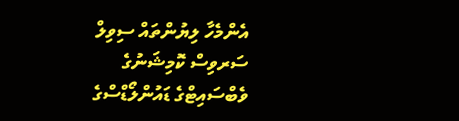އެންމެހާ ލިޔުންތައް ސިވިލް ސަރވިސް ކޮމިޝަނުގެ ވެބްސައިޓްގެ ޑައުންލޯޑްސްގެ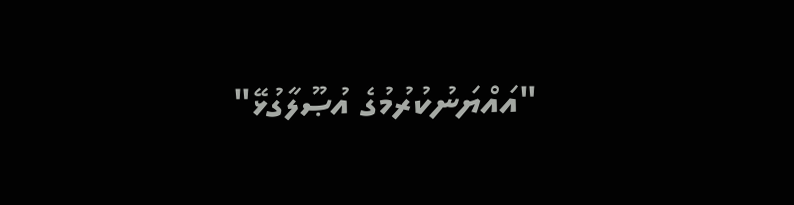"އައްޔަނުކުރުމުގެ އުޞޫލާގުޅޭ"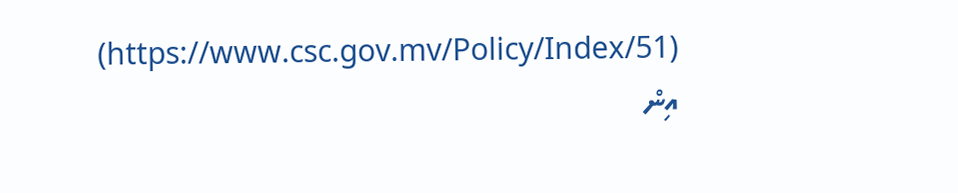(https://www.csc.gov.mv/Policy/Index/51) އިން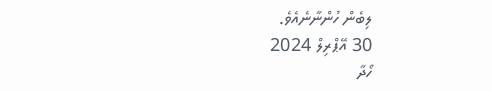ލިބެން ހުންނާނެއެވެ.
30 އޭޕްރިލް 2024
ހޯދާ